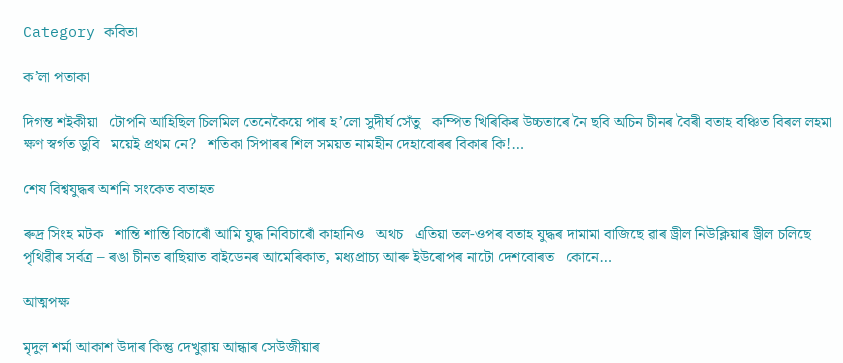Category কবিতা

ক’লা পতাকা

দিগন্ত শইকীয়া   টোপনি আহিছিল চিলমিল তেনেকৈয়ে পাৰ হ’লো সুদীৰ্ঘ সেঁতু   কম্পিত খিৰিকিৰ উচ্চতাৰে নৈ ছবি অচিন চীনৰ বৈৰী বতাহ বঞ্চিত বিৰল লহমা ক্ষণ স্বৰ্গত ডুবি   ময়েই প্রথম নে?   শতিকা সিপাৰৰ শিল সময়ত নামহীন দেহাবোৰৰ বিকাৰ কি!…

শেষ বিশ্বযুদ্ধৰ অশনি সংকেত বতাহত

ৰুদ্ৰ সিংহ মটক   শান্তি শান্তি বিচাৰোঁ আমি যুদ্ধ নিবিচাৰোঁ কাহানিও   অথচ   এতিয়া তল-ওপৰ বতাহ যুদ্ধৰ দামামা বাজিছে ৱাৰ ড্ৰীল নিউক্লিয়াৰ ড্ৰীল চলিছে পৃথিৱীৰ সৰ্বত্ৰ – ৰঙা চীনত ৰাছিয়াত বাইডেনৰ আমেৰিকাত, মধ্যপ্ৰাচ্য আৰু ইউৰোপৰ নাটো দেশবোৰত   কোনে…

আত্মপক্ষ

মৃদুল শৰ্মা আকাশ উদাৰ কিন্তু দেখুৱায় আন্ধাৰ সেউজীয়াৰ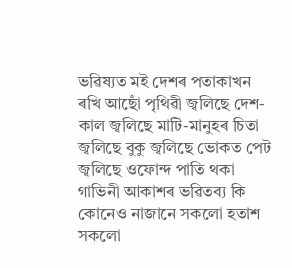ভৱিষ্যত মই দেশৰ পতাকাখন ৰখি আছোঁ পৃথিৱী জ্বলিছে দেশ-কাল জ্বলিছে মাটি-মানুহৰ চিতা জ্বলিছে বুকু জ্বলিছে ভোকত পেট জ্বলিছে ওফোন্দ পাতি থকা গাভিনী আকাশৰ ভৱিতব্য কি কোনেও নাজানে সকলো হতাশ সকলো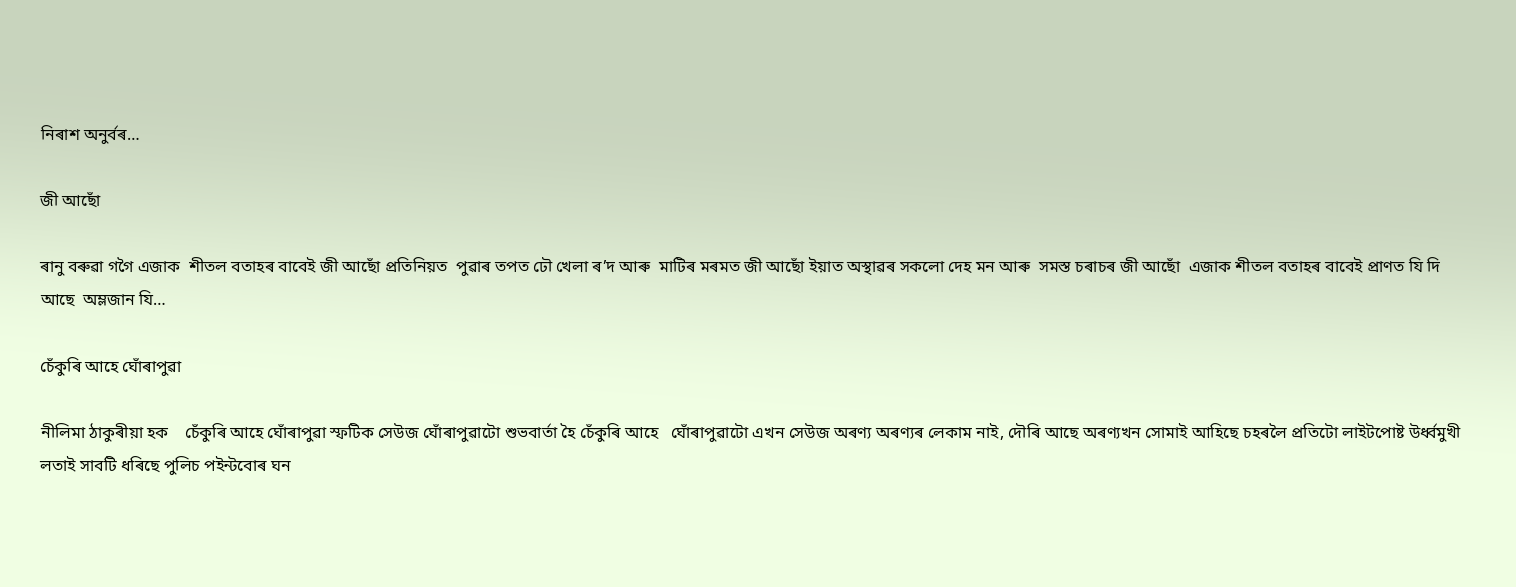নিৰাশ অনুৰ্বৰ…

জী আছোঁ

ৰানু বৰুৱা গগৈ এজাক  শীতল বতাহৰ বাবেই জী আছোঁ প্ৰতিনিয়ত  পুৱাৰ তপত ঢৌ খেলা ৰ’দ আৰু  মাটিৰ মৰমত জী আছোঁ ইয়াত অস্থাৱৰ সকলো দেহ মন আৰু  সমস্ত চৰাচৰ জী আছোঁ  এজাক শীতল বতাহৰ বাবেই প্ৰাণত যি দি আছে  অম্লজান যি…

চেঁকুৰি আহে ঘোঁৰাপুৱা

নীলিমা ঠাকুৰীয়া হক    চেঁকুৰি আহে ঘোঁৰাপুৱা স্ফটিক সেউজ ঘোঁৰাপুৱাটো শুভবাৰ্তা হৈ চেঁকুৰি আহে   ঘোঁৰাপুৱাটো এখন সেউজ অৰণ্য অৰণ্যৰ লেকাম নাই, দৌৰি আছে অৰণ্যখন সোমাই আহিছে চহৰলৈ প্ৰতিটো লাইটপোষ্ট উৰ্ধ্বমুখী লতাই সাবটি ধৰিছে পুলিচ পইন্টবোৰ ঘন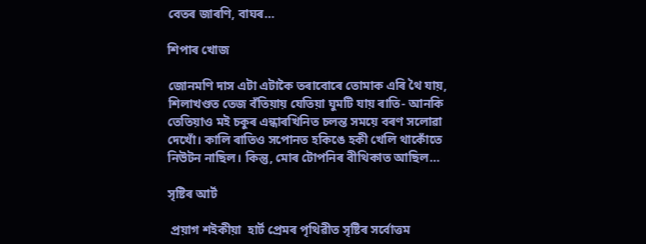বেতৰ জাৰণি, বাঘৰ…

শিপাৰ খোজ

জোনমণি দাস এটা এটাকৈ তৰাবোৰে তোমাক এৰি থৈ যায়, শিলাখণ্ডত তেজ বঁতিয়ায় যেতিয়া ঘুমটি যায় ৰাতি- আনকি তেতিয়াও মই চকুৰ এন্ধাৰখিনিত চলন্ত সময়ে বৰণ সলোৱা দেখোঁ। কালি ৰাতিও সপোনত হকিঙে হকী খেলি থাকোঁতে নিউটন নাছিল। কিন্তু, মোৰ টোপনিৰ বীথিকাত আছিল…

সৃষ্টিৰ আৰ্ট

 প্ৰয়াগ শইকীয়া  হাৰ্ট প্ৰেমৰ পৃথিৱীত সৃষ্টিৰ সৰ্বোত্তম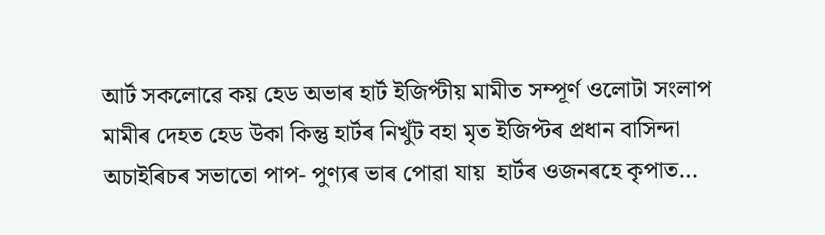আৰ্ট সকলোৱে কয় হেড অভাৰ হাৰ্ট ইজিপ্টীয় মামীত সম্পূৰ্ণ ওলোটা সংলাপ মামীৰ দেহত হেড উকা কিন্তু হাৰ্টৰ নিখুঁট বহা মৃত ইজিপ্টৰ প্ৰধান বাসিন্দা অচাইৰিচৰ সভাতো পাপ- পুণ্যৰ ভাৰ পোৱা যায়  হাৰ্টৰ ওজনৰহে কৃপাত…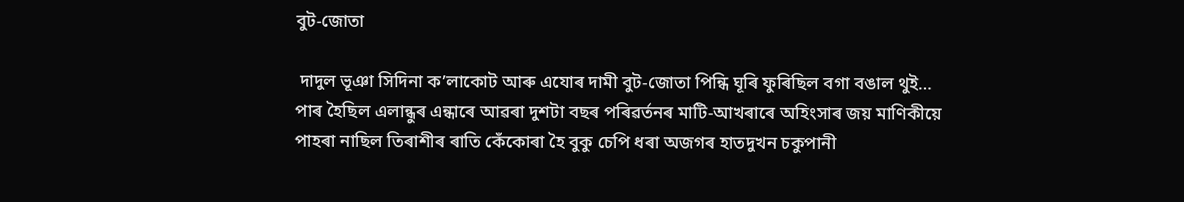বুট-জোতা

 দাদুল ভূঞা সিদিনা ক’লাকোট আৰু এযোৰ দামী বুট-জোতা পিন্ধি ঘূৰি ফুৰিছিল বগা বঙাল থুই… পাৰ হৈছিল এলান্ধুৰ এন্ধাৰে আৱৰা দুশটা বছৰ পৰিৱৰ্তনৰ মাটি-আখৰাৰে অহিংসাৰ জয় মাণিকীয়ে পাহৰা নাছিল তিৰাশীৰ ৰাতি কেঁকোৰা হৈ বুকু চেপি ধৰা অজগৰ হাতদুখন চকুপানী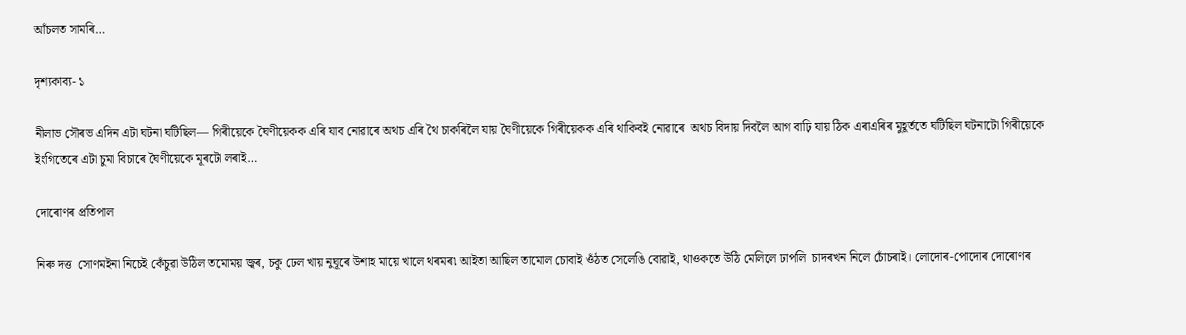আঁচলত সামৰি…

দৃশ্যকাব্য- ১

নীলাভ সৌৰভ এদিন এটা ঘটনা ঘটিছিল— গিৰীয়েকে ঘৈণীয়েকক এৰি যাব নোৱাৰে অথচ এৰি থৈ চাকৰিলৈ যায় ঘৈণীয়েকে গিৰীয়েকক এৰি থাকিবই নোৱাৰে  অথচ বিদায় দিবলৈ আগ বাঢ়ি যায় ঠিক এৰাএৰিৰ মুহূৰ্ততে ঘটিছিল ঘটনাটো গিৰীয়েকে ইংগিতেৰে এটা চুমা বিচাৰে ঘৈণীয়েকে মূৰটো লৰাই…

দোৰোণৰ প্ৰতিপাল

নিৰু দত্ত  সোণমইনা নিচেই কেঁচুৱা উঠিল তমোময় জ্বৰ, চকু ঢেল খায় নুঘূৰে উশাহ মায়ে খালে থৰমৰ৷ আইতা আছিল তামোল চোবাই ওঁঠত সেলেঙি বোৱাই, থাওকতে উঠি মেলিলে ঢাপলি  চাদৰখন নিলে চোঁচৰাই। লোদোৰ-পোদোৰ দোৰোণৰ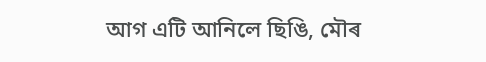আগ এটি আনিলে ছি‍ঙি, মৌৰ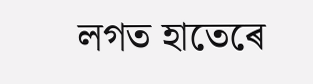লগত হাতেৰে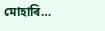মোহাৰি…